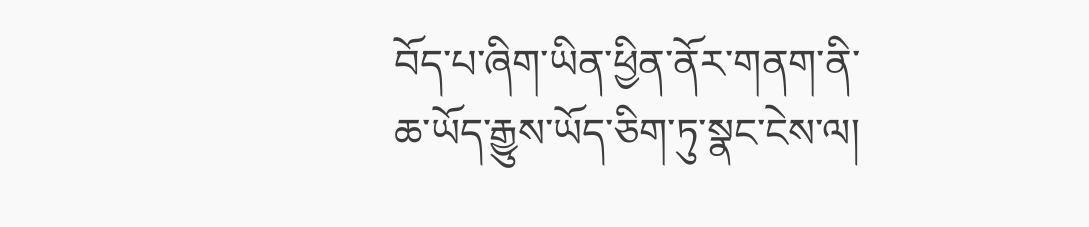བོད་པ་ཞིག་ཡིན་ཕྱིན་ནོར་གནག་ནི་ཆ་ཡོད་རྒྱུས་ཡོད་ཅིག་ཏུ་སྣང་ངེས་ལ།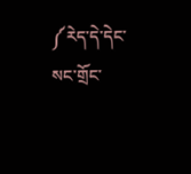༼རེད་དེ་དེང་སང་གྲོང་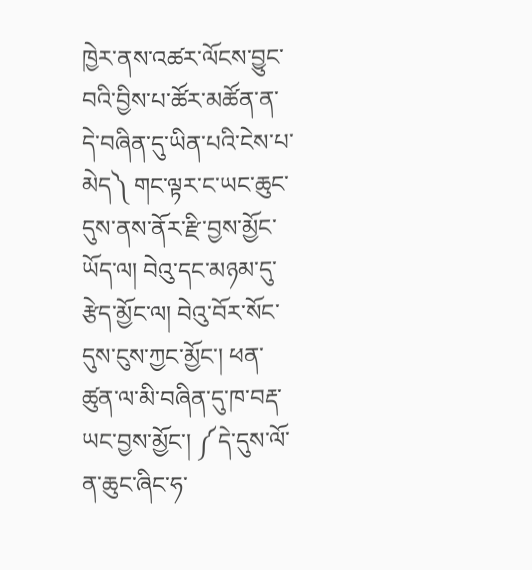ཁྱེར་ནས་འཚར་ལོངས་བྱུང་བའི་བྱིས་པ་ཚོར་མཚོན་ན་དེ་བཞིན་དུ་ཡིན་པའི་ངེས་པ་མེད༽ གང་ལྟར་ང་ཡང་ཆུང་དུས་ནས་ནོར་རྫི་བྱས་མྱོང་ཡོད་ལ། བེའུ་དང་མཉམ་དུ་རྩེད་མྱོང་ལ། བེའུ་བོར་སོང་དུས་ངུས་ཀྱང་མྱོང་། ཕན་ཚུན་ལ་མི་བཞིན་དུ་ཁ་བརྡ་ཡང་བྱས་མྱོང་། ༼དེ་དུས་ལོ་ན་ཆུང་ཞིང་ཧ་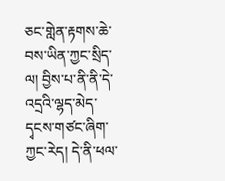ཅང་གླེན་རྟགས་ཆེ་བས་ཡིན་ཀྱང་སྲིད་ལ། བྱིས་པ་ནི་ནི་དེ་འདྲའི་ལྷད་མེད་དྭངས་གཙང་ཞིག་ཀྱང་རེད། དེ་ནི་ཕལ་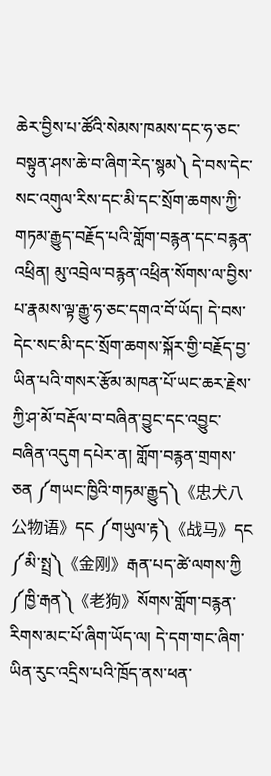ཆེར་བྱིས་པ་ཚོའི་སེམས་ཁམས་དང་ཧ་ཅང་བསྟུན་ཤས་ཆེ་བ་ཞིག་རེད་སྙམ༽ དེ་བས་དེང་སང་འགུལ་རིས་དང་མི་དང་སྲོག་ཆགས་ཀྱི་གཏམ་རྒྱུད་བརྗོད་པའི་གློག་བརྙན་དང་བརྙན་འཕྲིན། མུ་འབྲེལ་བརྙན་འཕྲིན་སོགས་ལ་བྱིས་པ་རྣམས་ལྟ་རྒྱུ་ཧ་ཅང་དགའ་བོ་ཡོད། དེ་བས་དེང་སང་མི་དང་སྲོག་ཆགས་སྐོར་གྱི་བརྗོད་བྱ་ཡིན་པའི་གསར་རྩོམ་མཁན་པོ་ཡང་ཆར་རྗེས་ཀྱི་ཤ་མོ་བརྡོལ་བ་བཞིན་བྱུང་དང་འབྱུང་བཞིན་འདུག དཔེར་ན། གློག་བརྙན་གྲགས་ཅན ༼གཡང་ཁྱིའི་གཏམ་རྒྱུད༽《忠犬八公物语》དང ༼གཡུལ་རྟ༽《战马》དང ༼མི་སྤྲ༽《金刚》རྒན་པད་ཚེ་ལགས་ཀྱི ༼ཁྱི་རྒན༽《老狗》སོགས་གློག་བརྙན་རིགས་མང་པོ་ཞིག་ཡོད་ལ། དེ་དག་གང་ཞིག་ཡིན་རུང་འདྲིས་པའི་ཁྲོད་ནས་ཕན་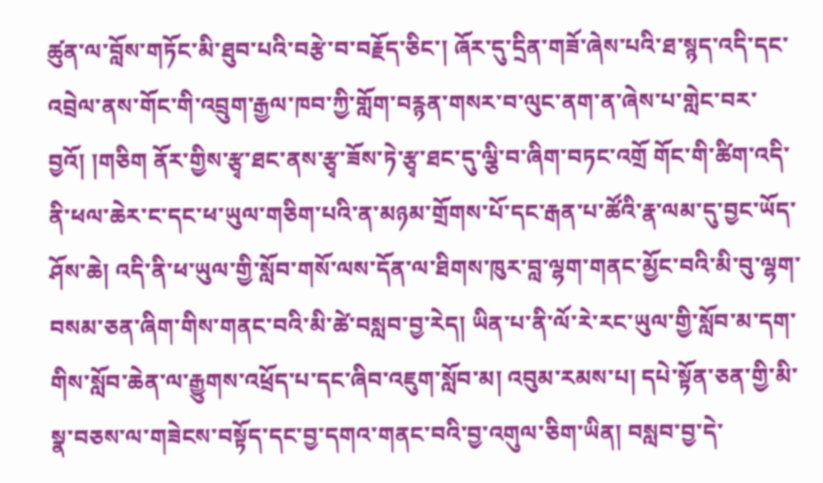ཚུན་ལ་བློས་གཏོང་མི་ཐུབ་པའི་བརྩེ་བ་བརྗོད་ཅིང་། ཞོར་དུ་དྲིན་གཟོ་ཞེས་པའི་ཐ་སྙད་འདི་དང་འབྲེལ་ནས་གོང་གི་འབྲུག་རྒྱལ་ཁབ་ཀྱི་གློག་བརྙན་གསར་བ་ལུང་ནག་ན་ཞེས་པ་གླེང་བར་བྱའོ། །གཅིག ནོར་གྱིས་རྩྭ་ཐང་ནས་རྩྭ་ཟོས་ཏེ་རྩྭ་ཐང་དུ་ལྕི་བ་ཞིག་བཏང་འགྲོ གོང་གི་ཚིག་འདི་ནི་ཕལ་ཆེར་ང་དང་ཕ་ཡུལ་གཅིག་པའི་ན་མཉམ་གྲོགས་པོ་དང་རྒན་པ་ཚོའི་རྣ་ལམ་དུ་བྱང་ཡོད་ཤོས་ཆེ། འདི་ནི་ཕ་ཡུལ་གྱི་སློབ་གསོ་ལས་དོན་ལ་ཐིགས་ཁུར་བླ་ལྷག་གནང་མྱོང་བའི་མི་བུ་ལྷག་བསམ་ཅན་ཞིག་གིས་གནང་བའི་མི་ཚེ་བསླབ་བྱ་རེད། ཡིན་པ་ནི་ལོ་རེ་རང་ཡུལ་གྱི་སློབ་མ་དག་གིས་སློབ་ཆེན་ལ་རྒྱུགས་འཕྲོད་པ་དང་ཞིབ་འཇུག་སློབ་མ། འབུམ་རམས་པ། དཔེ་སྟོན་ཅན་གྱི་མི་སྣ་བཅས་ལ་གཟེངས་བསྟོད་དང་བྱ་དགའ་གནང་བའི་བྱ་འགུལ་ཅིག་ཡིན། བསླབ་བྱ་དེ་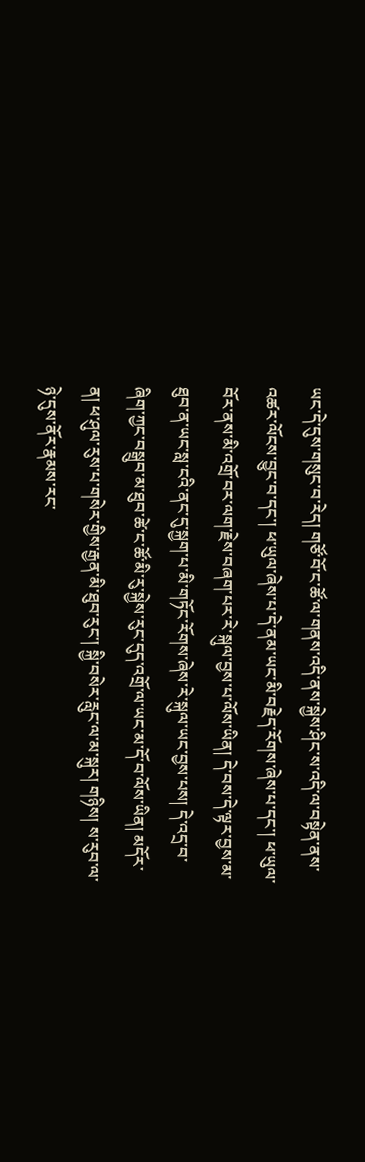ཡང་དེ་དུས་གསུང་བ་རེད། གཙོ་བོ་ང་ཚོ་ལ་གནས་འདི་ནས་སྐྱེས་ཤིང་ས་འདི་ལ་བསྟེན་ནས་འཚར་ལོངས་བྱུང་བ་དང་། ཕ་ཡུལ་ཞེས་པ་དེ་ནམ་ཡང་མི་བརྗེད་རོགས་ཞེས་པ་དང་། ཕ་ཡུལ་བོར་ནས་མི་འགྲོ་བར་ལག་རྗེས་བཞག་པར་རེ་སྐུལ་བྱས་པ་ལོས་ཡིན། དེ་བས་དེ་ལྟར་བྱས་མ་ཐུབ་ན་ཡང་སླ་ངའི་ནང་དུ་སྐྱག་པ་མི་གཏོང་རོགས་ཞེས་རེ་སྐུལ་ཡང་བྱས་པས། དེ་འདྲ་བ་ཞིག་ཀྱང་བསྒྲུབ་མ་ཐུབ་ཚེ་ང་ཚོ་མི་རུ་སྐྱེས་རུང་དུད་འགྲོ་ལ་ཡང་མ་དོ་བ་ལོས་ཡིན། མདོར་ན། ཕ་ཤུལ་རུས་པ་གསེར་གྱིས་རྒྱན་མི་ཐུབ་རུང་། སྐྱི་བསེར་རླུང་ལ་མ་སྐུར། གཉིས། ས་རུབ་ལ་ཉེ་དུས་ནོར་རྣམས་རང་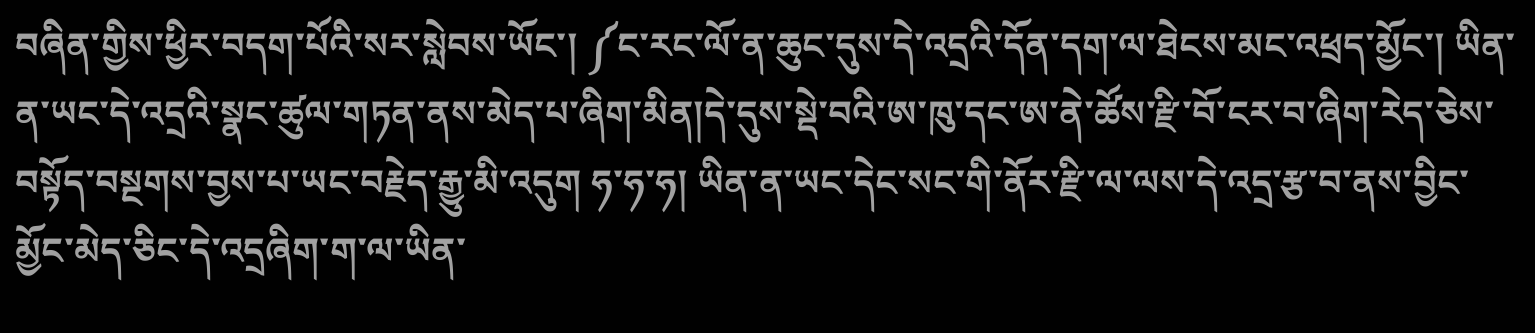བཞིན་གྱིས་ཕྱིར་བདག་པོའི་སར་སླེབས་ཡོང་། ༼ང་རང་ལོ་ན་ཆུང་དུས་དེ་འདྲའི་དོན་དག་ལ་ཐེངས་མང་འཕྲད་མྱོང་། ཡིན་ན་ཡང་དེ་འདྲའི་སྣང་ཚུལ་གཏན་ནས་མེད་པ་ཞིག་མིན།དེ་དུས་སྡེ་བའི་ཨ་ཁུ་དང་ཨ་ནེ་ཚོས་རྫི་བོ་ངར་བ་ཞིག་རེད་ཅེས་བསྟོད་བསྔགས་བྱས་པ་ཡང་བརྗེད་རྒྱུ་མི་འདུག ཧ་ཧ་ཧ། ཡིན་ན་ཡང་དེང་སང་གི་ནོར་རྫི་ལ་ལས་དེ་འདྲ་རྩ་བ་ནས་བྱིང་མྱོང་མེད་ཅིང་དེ་འདྲཞིག་ག་ལ་ཡིན་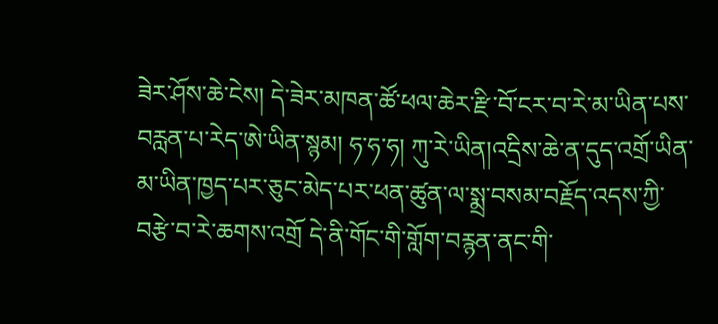ཟེར་ཤོས་ཆེ་ངེས། དེ་ཟེར་མཁན་ཚོ་ཕལ་ཆེར་རྫི་བོ་ངར་བ་རེ་མ་ཡིན་པས་བརླན་པ་རེད་ཨེ་ཡིན་སྙམ། ཧ་ཧ་ཧ། ཀུ་རེ་ཡིན།འདྲིས་ཆེ་ན་དུད་འགྲོ་ཡིན་མ་ཡིན་ཁྱད་པར་ཅུང་མེད་པར་ཕན་ཚུན་ལ་སྨྲ་བསམ་བརྗོད་འདས་ཀྱི་བརྩེ་བ་རེ་ཆགས་འགྲོ དེ་ནི་གོང་གི་གློག་བརྙན་ནང་གི་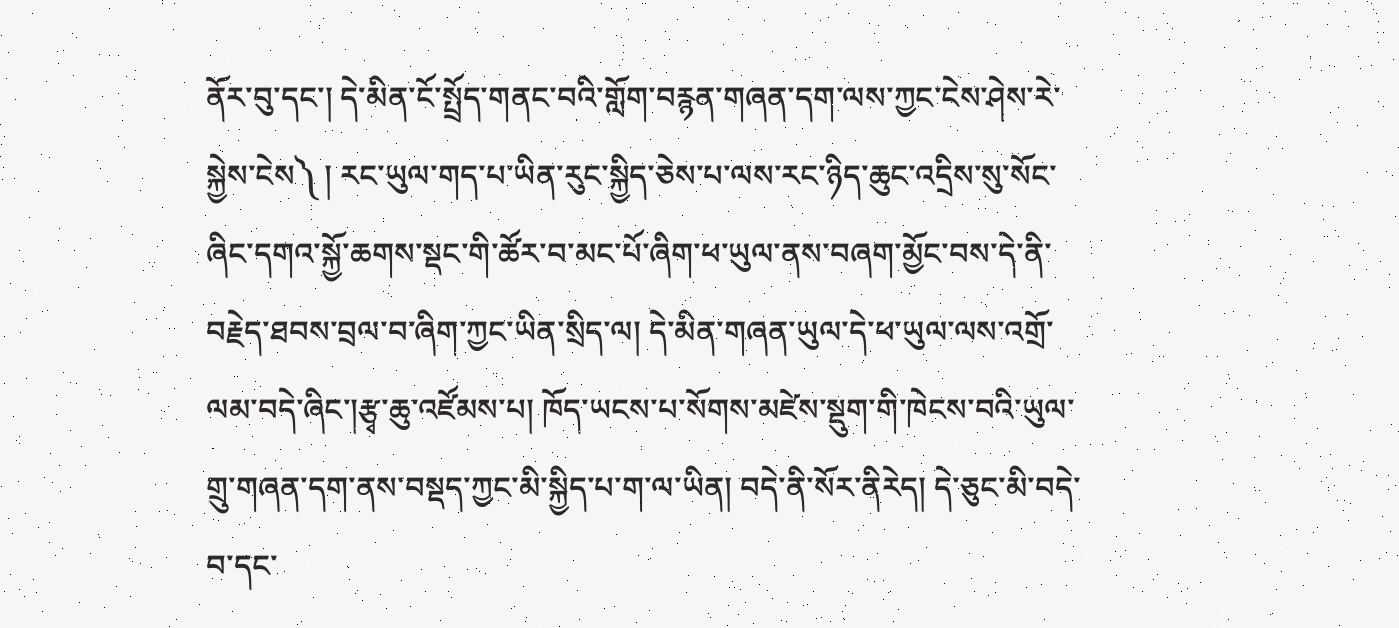ནོར་བུ་དང་། དེ་མིན་ངོ་སྤྲོད་གནང་བའི་གློག་བརྙན་གཞན་དག་ལས་ཀྱང་ངེས་ཤེས་རེ་སྐྱེས་ངེས༽ ། རང་ཡུལ་གད་པ་ཡིན་རུང་སྐྱིད་ཅེས་པ་ལས་རང་ཉིད་ཆུང་འདྲིས་སུ་སོང་ཞིང་དགའ་སྐྱོ་ཆགས་སྡང་གི་ཚོར་བ་མང་པོ་ཞིག་ཕ་ཡུལ་ནས་བཞག་མྱོང་བས་དེ་ནི་བརྗེད་ཐབས་བྲལ་བ་ཞིག་ཀྱང་ཡིན་སྲིད་ལ། དེ་མིན་གཞན་ཡུལ་དེ་ཕ་ཡུལ་ལས་འགྲོ་ལམ་བདེ་ཞིང་།རྩྭ་ཆུ་འཛོམས་པ། ཁོད་ཡངས་པ་སོགས་མཛེས་སྡུག་གི་ཁེངས་བའི་ཡུལ་གྲུ་གཞན་དག་ནས་བསྡད་ཀྱང་མི་སྐྱིད་པ་ག་ལ་ཡིན། བདེ་ནི་སོར་ནིརེད། དེ་ཅུང་མི་བདེ་བ་དང་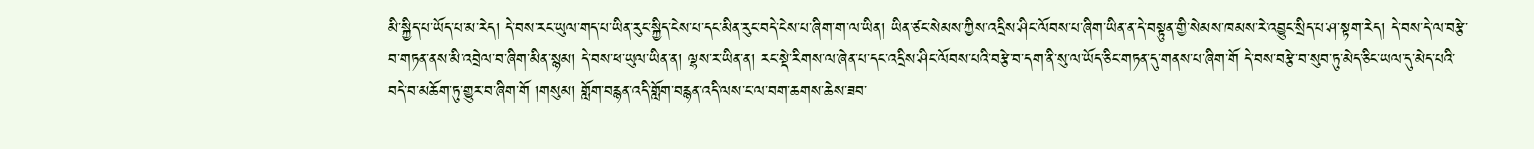མི་སྐྱིད་པ་ཡོད་པ་མ་རེད། དེ་བས་རང་ཡུལ་གད་པ་ཡིན་རུང་སྐྱིད་ངེས་པ་དང་མིན་རུང་བདེ་ངེས་པ་ཞིག་ག་ལ་ཡིན། ཡིན་ཙང་སེམས་ཀྱིས་འདྲིས་ཤིང་ལོབས་པ་ཞིག་ཡིན་ན་དེ་བསྟུན་གྱི་སེམས་ཁམས་རེ་འབྱུང་སྲིད་པ་ཤ་སྟག་རེད། དེ་བས་དེ་ལ་བརྩེ་བ་གཏན་ནས་མི་འབྲེལ་བ་ཞིག་མིན་སྙམ། དེ་བས་ཕ་ཡུལ་ཡིན་ན། ལྷས་ར་ཡིན་ན། རང་སྡེ་རིགས་ལ་ཞེན་པ་དང་འདྲིས་ཤིང་ལོབས་པའི་བརྩེ་བ་དག་ནི་སུ་ལ་ཡོད་ཅིང་གཏན་དུ་གནས་པ་ཞིག་གོ དེ་བས་བརྩེ་བ་སུབ་ཏུ་མེད་ཅིང་ཡལ་དུ་མེད་པའི་བདེ་བ་མཆོག་ཏུ་གྱུར་བ་ཞིག་གོ །གསུམ། གློག་བརྙན་འདི་གློག་བརྙན་འདི་ལས་ང་ལ་བག་ཆགས་ཆེས་ཟབ་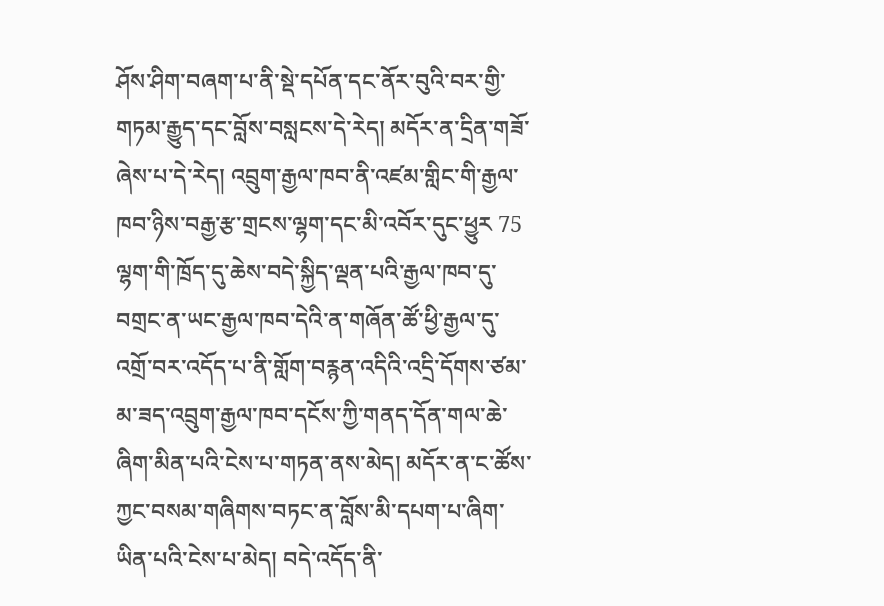ཤོས་ཤིག་བཞག་པ་ནི་སྡེ་དཔོན་དང་ནོར་བུའི་བར་གྱི་གཏམ་རྒྱུད་དང་བློས་བསླངས་དེ་རེད། མདོར་ན་དྲིན་གཟོ་ཞེས་པ་དེ་རེད། འབྲུག་རྒྱལ་ཁབ་ནི་འཛམ་གླིང་གི་རྒྱལ་ཁབ་ཉིས་བརྒྱ་རྩ་གྲངས་ལྷག་དང་མི་འབོར་དུང་ཕྱུར 75 ལྷག་གི་ཁྲོད་དུ་ཆེས་བདེ་སྐྱིད་ལྡན་པའི་རྒྱལ་ཁབ་དུ་བགྲང་ན་ཡང་རྒྱལ་ཁབ་དེའི་ན་གཞོན་ཚོ་ཕྱི་རྒྱལ་དུ་འགྲོ་བར་འདོད་པ་ནི་གློག་བརྙན་འདིའི་འདྲི་དོགས་ཙམ་མ་ཟད་འབྲུག་རྒྱལ་ཁབ་དངོས་ཀྱི་གནད་དོན་གལ་ཆེ་ཞིག་མིན་པའི་ངེས་པ་གཏན་ནས་མེད། མདོར་ན་ང་ཚོས་ཀྱང་བསམ་གཞིགས་བཏང་ན་བློས་མི་དཔག་པ་ཞིག་ཡིན་པའི་ངེས་པ་མེད། བདེ་འདོད་ནི་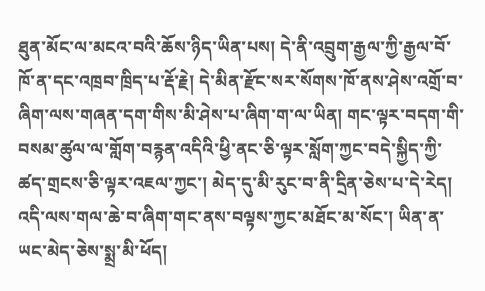ཐུན་མོང་ལ་མངའ་བའི་ཆོས་ཉིད་ཡིན་པས། དེ་ནི་འབྲུག་རྒྱལ་ཀྱི་རྒྱལ་བོ་ཁོ་ན་དང་འཁྲབ་ཁྲིད་པ་རྡོ་རྗེ། དེ་མིན་རྫོང་སར་སོགས་ཁོ་ནས་ཤེས་འགྲོ་བ་ཞིག་ལས་གཞན་དག་གིས་མི་ཤེས་པ་ཞིག་ག་ལ་ཡིན། གང་ལྟར་བདག་གི་བསམ་ཚུལ་ལ་གློག་བརྙན་འདིའི་ཕྱི་ནང་ཅི་ལྟར་སློག་ཀྱང་བདེ་སྐྱིད་ཀྱི་ཚད་གྲངས་ཅི་ལྟར་འཇལ་ཀྱང་། མེད་དུ་མི་རུང་བ་ནི་དྲིན་ཅེས་པ་དེ་རེད། འདི་ལས་གལ་ཆེ་བ་ཞིག་གང་ནས་བལྟས་ཀྱང་མཐོང་མ་སོང་། ཡིན་ན་ཡང་མེད་ཅེས་སྨྲ་མི་ཕོད།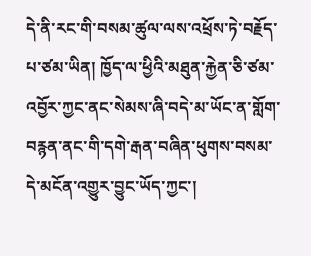དེ་ནི་རང་གི་བསམ་ཚུལ་ལས་འཕྲོས་ཏེ་བརྗོད་པ་ཙམ་ཡིན། ཁྱོད་ལ་ཕྱིའི་མཐུན་རྐྱེན་ཅི་ཙམ་འབྱོར་ཀྱང་ནང་སེམས་ཞི་བདེ་མ་ཡོང་ན་གློག་བརྙན་ནང་གི་དགེ་རྒན་བཞིན་ཕུགས་བསམ་དེ་མངོན་འགྱུར་བྱུང་ཡོད་ཀྱང་།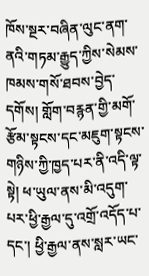ཁོས་སྔར་བཞིན་ལུང་ནག་ནའི་གཏམ་རྒྱུད་ཀྱིས་སེམས་ཁམས་གསོ་ཐབས་བྱེད་དགོས། གློག་བརྙན་གྱི་མགོ་རྩོམ་སྟངས་དང་མཇུག་སྟངས་གཉིས་ཀྱི་ཁྱད་པར་ནི་འདི་ལྟ་སྟེ། ཕ་ཡུལ་ནས་མི་འདུག་པར་ཕྱི་རྒྱལ་དུ་འགྲོ་འདོད་པ་དང་། ཕྱི་རྒྱལ་ནས་སླར་ཡང་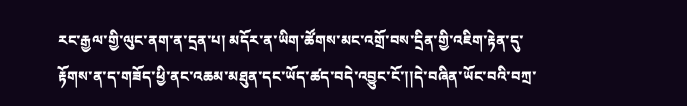རང་རྒྱལ་གྱི་ལུང་ནག་ན་དྲན་པ། མདོར་ན་ཡིག་ཚོགས་མང་འགྲོ་བས་དྲིན་གྱི་འཇིག་རྟེན་དུ་རྟོགས་ན་ད་གཟོད་ཕྱི་ནང་འཆམ་མཐུན་དང་ཡོད་ཚད་བདེ་འབྱུང་ངོ་།།དེ་བཞིན་ཡོང་བའི་བཀྲ་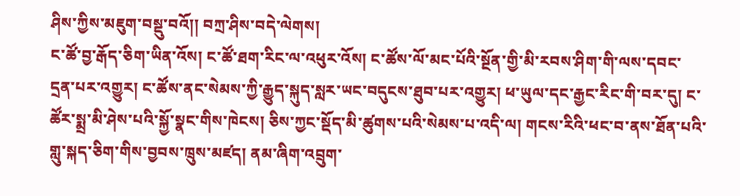ཤིས་ཀྱིས་མཇུག་བསྡུ་བའོ།། བཀྲ་ཤིས་བདེ་ལེགས།
ང་ཚོ་བྱ་རྒོད་ཅིག་ཡིན་འོས། ང་ཚོ་ཐག་རིང་ལ་འཕུར་འོས། ང་ཚོས་ལོ་མང་པོའི་སྔོན་གྱི་མི་རབས་ཤིག་གི་ལས་དབང་དྲན་པར་འགྱུར། ང་ཚོས་ནང་སེམས་ཀྱི་རྒྱུད་སྐུད་སླར་ཡང་བདུངས་ཐུབ་པར་འགྱུར། ཕ་ཡུལ་དང་རྒྱང་རིང་གི་བར་དུ། ང་ཚོར་སྨྲ་མི་ཤེས་པའི་སྐྱོ་སྣང་གིས་ཁེངས། ཅིས་ཀྱང་སྡོད་མི་ཚུགས་པའི་སེམས་པ་འདི་ལ། གངས་རིའི་ཕང་བ་ནས་ཐོན་པའི་གླུ་སྐད་ཅིག་གིས་བྱབས་ཁྲུས་མཛད། ནམ་ཞིག་འབྲུག་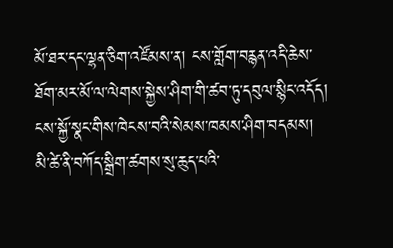མོ་ཐར་དང་ལྷན་ཅིག་འཛོམས་ན། ངས་གློག་བརྙན་འདི་ཆེས་ཐོག་མར་མོ་ལ་ལེགས་སྐྱེས་ཤིག་གི་ཚབ་ཏུ་དབུལ་སྙིང་འདོད། ངས་སྐྱོ་སྣང་གིས་ཁེངས་བའི་སེམས་ཁམས་ཤིག་བདམས། མི་ཚེ་ནི་བཀོད་སྒྲིག་ཚགས་སུ་ཆུད་པའི་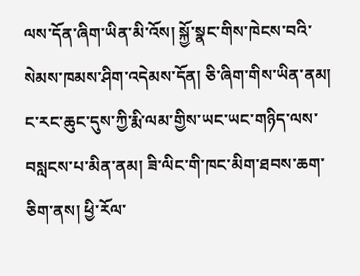ལས་དོན་ཞིག་ཡིན་མི་འོས། སྐྱོ་སྣང་གིས་ཁེངས་བའི་སེམས་ཁམས་ཤིག་འདེམས་དོན། ཅི་ཞིག་གིས་ཡིན་ནམ། ང་རང་ཆུང་དུས་ཀྱི་རྨི་ལམ་གྱིས་ཡང་ཡང་གཉིད་ལས་བསླངས་པ་མིན་ནམ། ཟི་ལིང་གི་ཁང་མིག་ཐབས་ཆག་ཅིག་ནས། ཕྱི་རོལ་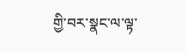གྱི་བར་སྣང་ལ་ལྟ་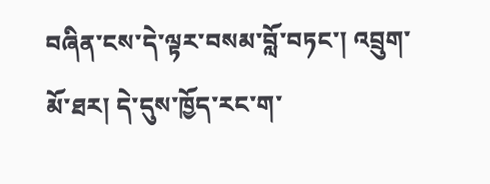བཞིན་ངས་དེ་ལྟར་བསམ་བློ་བཏང་། འབྲུག་མོ་ཐར། དེ་དུས་ཁྱོད་རང་ག་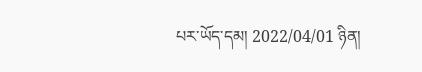པར་ཡོད་དམ། 2022/04/01 ཉིན།